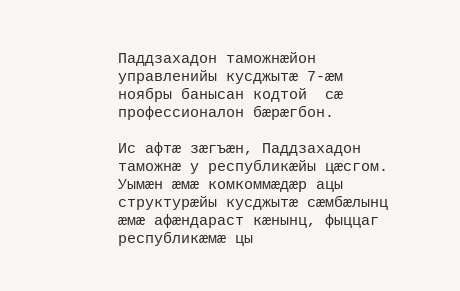Паддзахадон таможнæйон управленийы кусджытæ 7-æм ноябры банысан кодтой  сæ профессионалон бæрæгбон.

Ис афтæ зæгъæн, Паддзахадон таможнæ у республикæйы цæсгом. Уымæн æмæ комкоммæдæр ацы структурæйы кусджытæ сæмбæлынц æмæ афæндараст кæнынц, фыццаг республикæмæ цы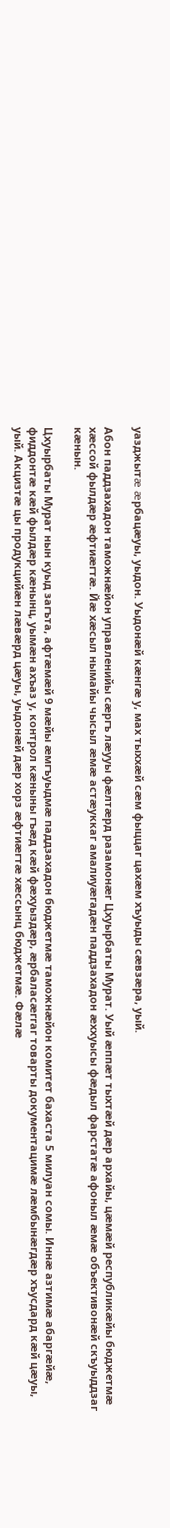уазджытæ æрбацæуы, уыдон. Уыдонæй кæнгæ у, мах тыххæй сæм фыццаг цахæм хъуыды сæвзæра, уый.

Абон паддзахадон таможнæйон управленийы сæргъ лæууы фæлтæрд разамонæг Цхуырбаты Мурат. Уый æппæт тыхтæй дæр архайы, цæмæй республикæйы бюджетмæ хæссой фылдæр æфтиæгтæ. Йæ хæсыл нымайы чысыл æмæ астæуккаг амалиуæгадæн паддзахадон æххуысы фæдыл фарстатæ афоныл æмæ объективонæй скъуыддзаг кæнын.

Цхуырбаты Мурат нын куыд загъта, афтæмæй 9 мæйы æмгъуыдмæ паддзахадон бюджетмæ таможнæйон комитет бахаста 5 милуан сомы. Иннæ азтимæ абаргæйæ, фиддонтæ кæй фылдæр кæнынц, уымæн ахъаз у, контрол кæныны гъæд кæй фæхуыздæр, æрбаласæггаг товарты документацимæ лæмбынæгдæр хъусдард кæй цæуы, уый. Акцизтæ цы продукцийæн лæвæрд цæуы, уыдонæй дæр хорз æфтиæгтæ хæссынц бюджетмæ. Фæлæ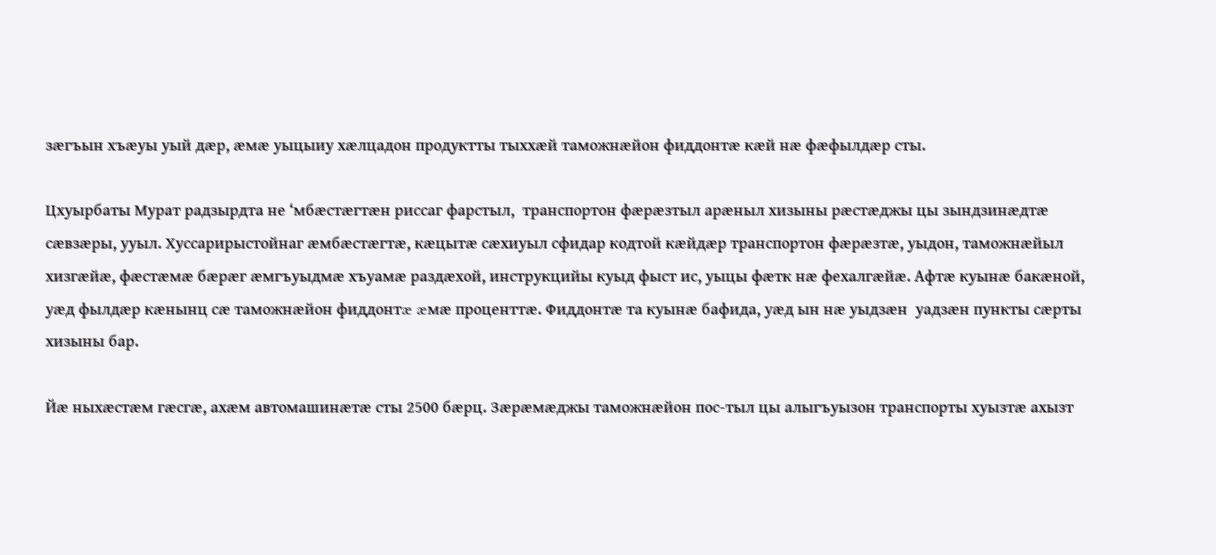зæгъын хъæуы уый дæр, æмæ уыцыиу хæлцадон продуктты тыххæй таможнæйон фиддонтæ кæй нæ фæфылдæр сты.

Цхуырбаты Мурат радзырдта не ‘мбæстæгтæн риссаг фарстыл,  транспортон фæрæзтыл арæныл хизыны рæстæджы цы зындзинæдтæ сæвзæры, ууыл. Хуссарирыстойнаг æмбæстæгтæ, кæцытæ сæхиуыл сфидар кодтой кæйдæр транспортон фæрæзтæ, уыдон, таможнæйыл хизгæйæ, фæстæмæ бæрæг æмгъуыдмæ хъуамæ раздæхой, инструкцийы куыд фыст ис, уыцы фæтк нæ фехалгæйæ. Афтæ куынæ бакæной, уæд фылдæр кæнынц сæ таможнæйон фиддонтæ æмæ проценттæ. Фиддонтæ та куынæ бафида, уæд ын нæ уыдзæн  уадзæн пункты сæрты хизыны бар.

Йæ ныхæстæм гæсгæ, ахæм автомашинæтæ сты 2500 бæрц. Зæрæмæджы таможнæйон пос-тыл цы алыгъуызон транспорты хуызтæ ахызт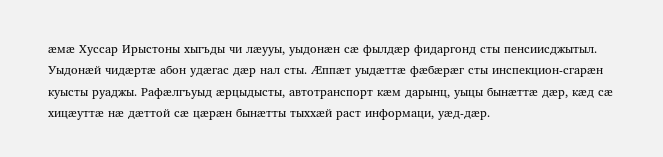æмæ Хуссар Ирыстоны хыгъды чи лæууы, уыдонæн сæ фылдæр фидаргонд сты пенсиисджытыл. Уыдонæй чидæртæ абон удæгас дæр нал сты. Æппæт уыдæттæ фæбæрæг сты инспекцион-сгарæн куысты руаджы. Рафæлгъуыд æрцыдысты, автотранспорт кæм дарынц, уыцы бынæттæ дæр, кæд сæ хицæуттæ нæ дæттой сæ цæрæн бынæтты тыххæй раст информаци, уæд-дæр.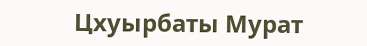Цхуырбаты Мурат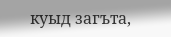куыд загъта,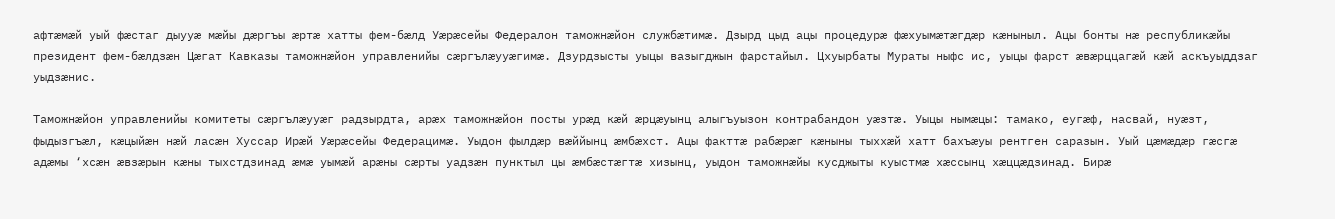афтæмæй уый фæстаг дыууæ мæйы дæргъы æртæ хатты фем-бæлд Уæрæсейы Федералон таможнæйон службæтимæ. Дзырд цыд ацы процедурæ фæхуымæтæгдæр кæныныл. Ацы бонты нæ республикæйы президент фем-бæлдзæн Цæгат Кавказы таможнæйон управленийы сæргълæууæгимæ. Дзурдзысты уыцы вазыгджын фарстайыл. Цхуырбаты Мураты ныфс ис, уыцы фарст æвæрццагæй кæй аскъуыддзаг уыдзæнис.

Таможнæйон управленийы комитеты сæргълæууæг радзырдта, арæх таможнæйон посты урæд кæй æрцæуынц алыгъуызон контрабандон уæзтæ. Уыцы нымæцы: тамако, еугæф, насвай, нуæзт, фыдызгъæл, кæцыйæн нæй ласæн Хуссар Ирæй Уæрæсейы Федерацимæ. Уыдон фылдæр вæййынц æмбæхст. Ацы факттæ рабæрæг кæныны тыххæй хатт бахъæуы рентген саразын. Уый цæмæдæр гæсгæ адæмы ‘хсæн æвзæрын кæны тыхстдзинад æмæ уымæй арæны сæрты уадзæн пунктыл цы æмбæстæгтæ хизынц, уыдон таможнæйы кусджыты куыстмæ хæссынц хæццæдзинад. Бирæ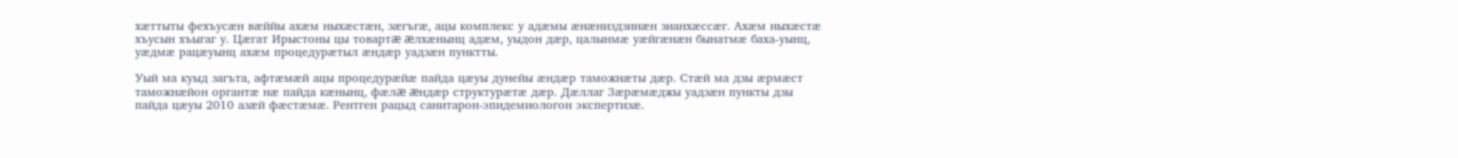хæттыты фехъусæн вæййы ахæм ныхæстæн, зæгъгæ, ацы комплекс у адæмы æнæниздзинæн зианхæссæг. Ахæм ныхæстæ хъусын хъыгаг у. Цæгат Ирыстоны цы товартæ æлхæнынц адæм, уыдон дæр, цалынмæ уæйгæнæн бынатмæ баха-уынц, уæдмæ рацæуынц ахæм процедурæтыл æндæр уадзæн пунктты.

Уый ма куыд загъта, афтæмæй ацы процедурæйæ пайда цæуы дунейы æндæр таможнæты дæр. Стæй ма дзы æрмæст таможнæйон органтæ нæ пайда кæнынц, фæлæ æндæр структурæтæ дæр. Дæллаг Зæрæмæджы уадзæн пункты дзы пайда цæуы 2010 азæй фæстæмæ. Рентген рацыд санитарон-эпидемиологон экспертизæ.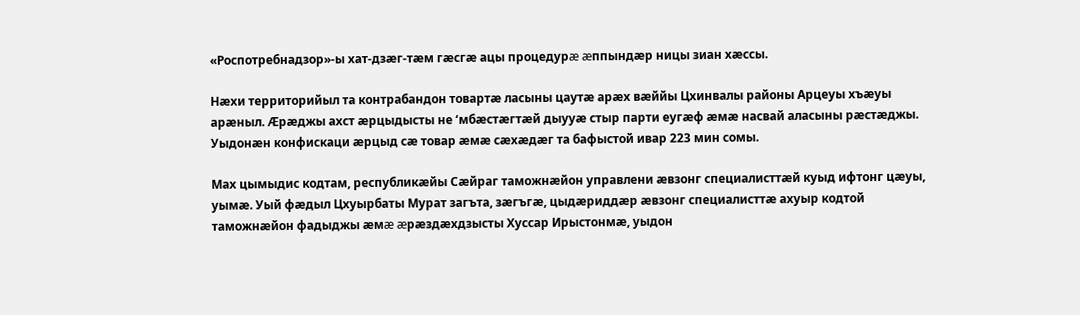«Роспотребнадзор»-ы хат-дзæг-тæм гæсгæ ацы процедурæ æппындæр ницы зиан хæссы.

Нæхи территорийыл та контрабандон товартæ ласыны цаутæ арæх вæййы Цхинвалы районы Арцеуы хъæуы арæныл. Æрæджы ахст æрцыдысты не ‘мбæстæгтæй дыууæ стыр парти еугæф æмæ насвай аласыны рæстæджы. Уыдонæн конфискаци æрцыд сæ товар æмæ сæхæдæг та бафыстой ивар 223 мин сомы.

Мах цымыдис кодтам, республикæйы Сæйраг таможнæйон управлени æвзонг специалисттæй куыд ифтонг цæуы, уымæ. Уый фæдыл Цхуырбаты Мурат загъта, зæгъгæ, цыдæриддæр æвзонг специалисттæ ахуыр кодтой таможнæйон фадыджы æмæ æрæздæхдзысты Хуссар Ирыстонмæ, уыдон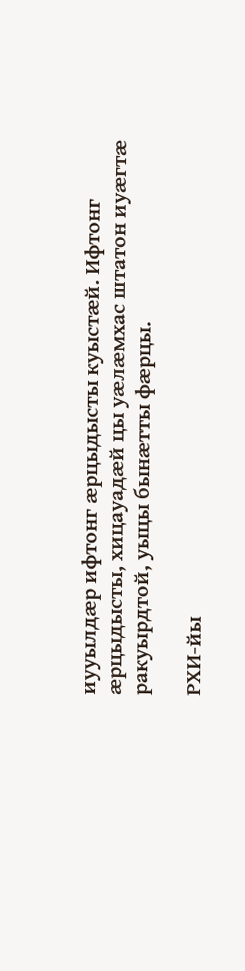иууылдæр ифтонг æрцыдысты куыстæй. Ифтонг æрцыдысты, хицауадæй цы уæлæмхас штатон иуæгтæ ракуырдтой, уыцы бынæтты фæрцы.

РХИ-йы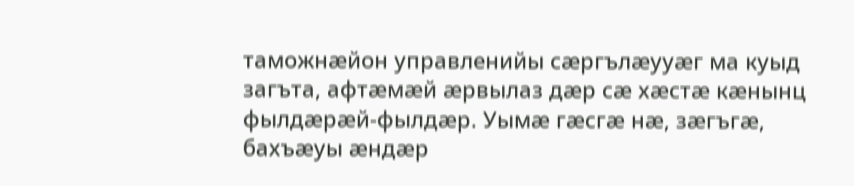таможнæйон управленийы сæргълæууæг ма куыд загъта, афтæмæй æрвылаз дæр сæ хæстæ кæнынц фылдæрæй-фылдæр. Уымæ гæсгæ нæ, зæгъгæ, бахъæуы æндæр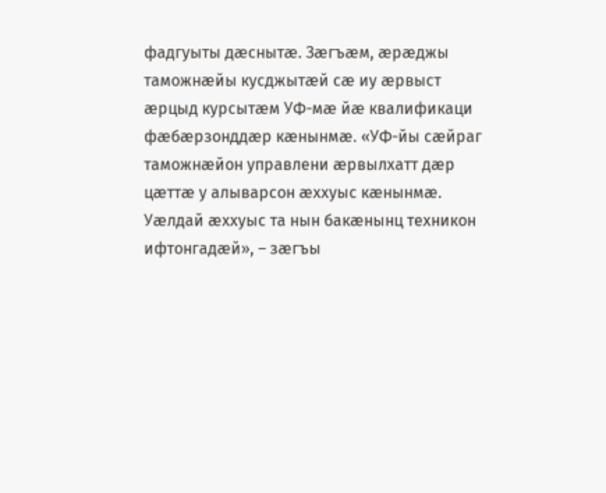фадгуыты дæснытæ. Зæгъæм, æрæджы таможнæйы кусджытæй сæ иу æрвыст æрцыд курсытæм УФ-мæ йæ квалификаци фæбæрзонддæр кæнынмæ. «УФ-йы сæйраг таможнæйон управлени æрвылхатт дæр цæттæ у алыварсон æххуыс кæнынмæ. Уæлдай æххуыс та нын бакæнынц техникон ифтонгадæй», – зæгъы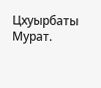Цхуырбаты Мурат.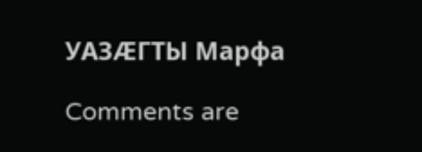УАЗÆГТЫ Марфа

Comments are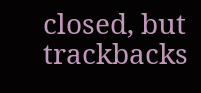closed, but trackbacks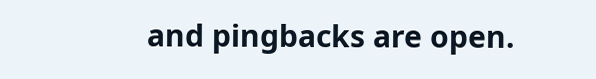and pingbacks are open.